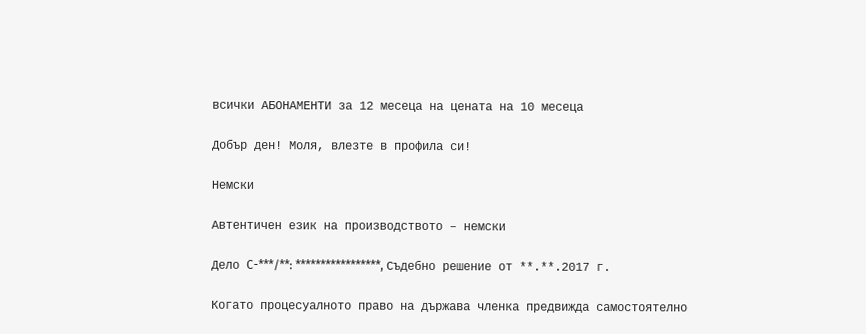всички АБОНАМЕНТИ за 12 месеца на цената на 10 месеца

Добър ден! Моля, влезте в профила си!

Немски

Автентичен език на производството – немски

Дело C-***/**: *****************, Съдебно решение от **.**.2017 г.

Когато процесуалното право на държава членка предвижда самостоятелно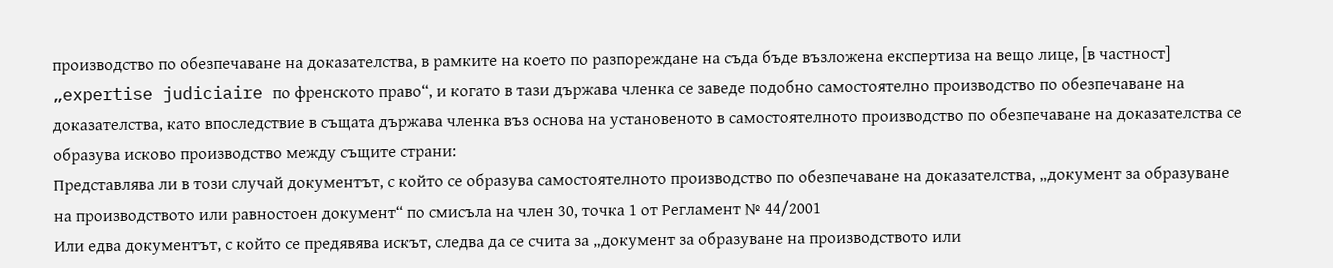производство по обезпечаване на доказателства, в рамките на което по разпореждане на съда бъде възложена експертиза на вещо лице, [в частност] „expertise judiciaire по френското право“, и когато в тази държава членка се заведе подобно самостоятелно производство по обезпечаване на доказателства, като впоследствие в същата държава членка въз основа на установеното в самостоятелното производство по обезпечаване на доказателства се образува исково производство между същите страни:
Представлява ли в този случай документът, с който се образува самостоятелното производство по обезпечаване на доказателства, „документ за образуване на производството или равностоен документ“ по смисъла на член 30, точка 1 от Регламент № 44/2001
Или едва документът, с който се предявява искът, следва да се счита за „документ за образуване на производството или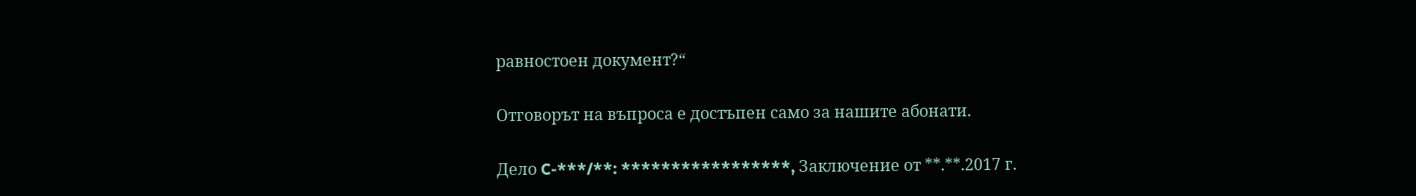равностоен документ?“

Отговорът на въпроса е достъпен само за нашите абонати.

Дело C-***/**: *****************, Заключение от **.**.2017 г.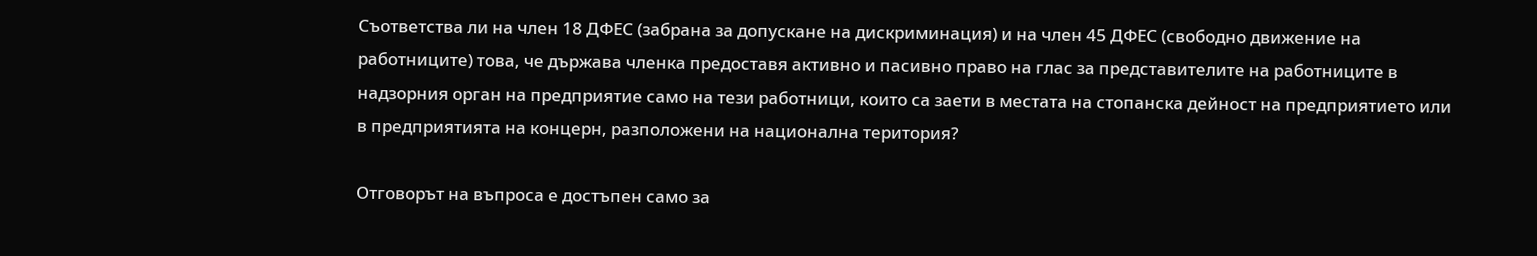Съответства ли на член 18 ДФЕС (забрана за допускане на дискриминация) и на член 45 ДФЕС (свободно движение на работниците) това, че държава членка предоставя активно и пасивно право на глас за представителите на работниците в надзорния орган на предприятие само на тези работници, които са заети в местата на стопанска дейност на предприятието или в предприятията на концерн, разположени на национална територия?

Отговорът на въпроса е достъпен само за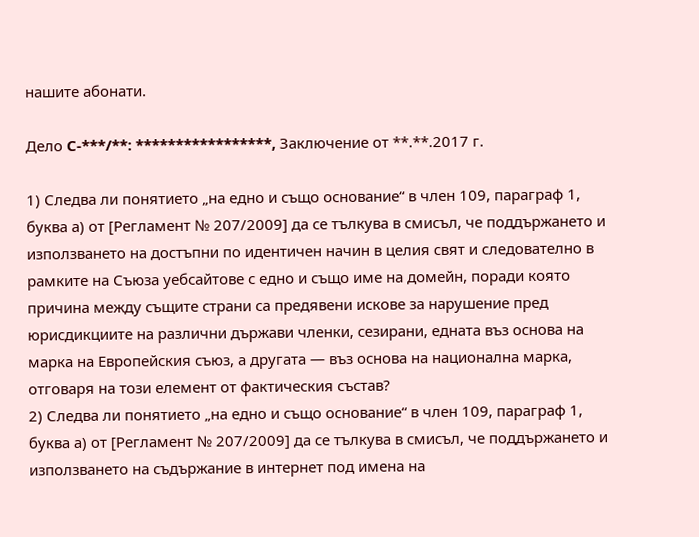нашите абонати.

Дело C-***/**: *****************, Заключение от **.**.2017 г.

1) Следва ли понятието „на едно и също основание“ в член 109, параграф 1, буква а) от [Регламент № 207/2009] да се тълкува в смисъл, че поддържането и използването на достъпни по идентичен начин в целия свят и следователно в рамките на Съюза уебсайтове с едно и също име на домейн, поради която причина между същите страни са предявени искове за нарушение пред юрисдикциите на различни държави членки, сезирани, едната въз основа на марка на Европейския съюз, а другата — въз основа на национална марка, отговаря на този елемент от фактическия състав?
2) Следва ли понятието „на едно и също основание“ в член 109, параграф 1, буква а) от [Регламент № 207/2009] да се тълкува в смисъл, че поддържането и използването на съдържание в интернет под имена на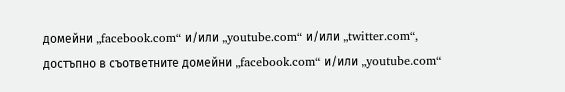домейни „facebook.com“ и/или „youtube.com“ и/или „twitter.com“, достъпно в съответните домейни „facebook.com“ и/или „youtube.com“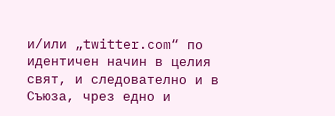и/или „twitter.com“ по идентичен начин в целия свят, и следователно и в Съюза, чрез едно и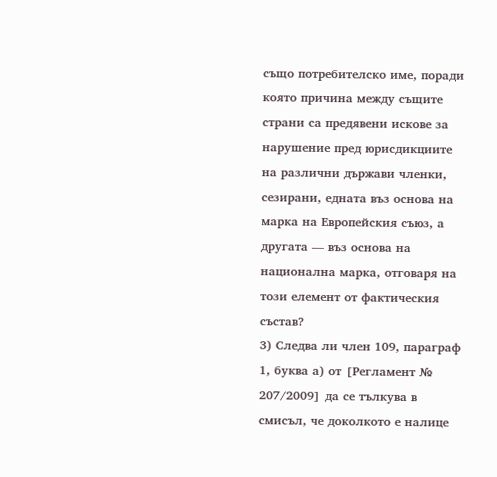също потребителско име, поради която причина между същите страни са предявени искове за нарушение пред юрисдикциите на различни държави членки, сезирани, едната въз основа на марка на Европейския съюз, а другата — въз основа на национална марка, отговаря на този елемент от фактическия състав?
3) Следва ли член 109, параграф 1, буква а) от [Регламент № 207/2009] да се тълкува в смисъл, че доколкото е налице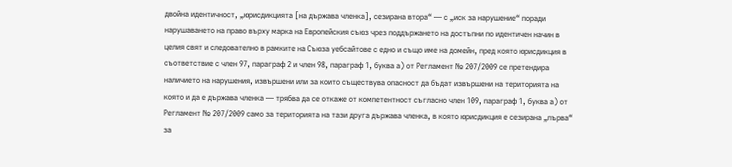двойна идентичност, „юрисдикцията [на държава членка], сезирана втора“ — с „иск за нарушение“ поради нарушаването на право върху марка на Европейския съюз чрез поддържането на достъпни по идентичен начин в целия свят и следователно в рамките на Съюза уебсайтове с едно и също име на домейн, пред която юрисдикция в съответствие с член 97, параграф 2 и член 98, параграф 1, буква а) от Регламент № 207/2009 се претендира наличието на нарушения, извършени или за които съществува опасност да бъдат извършени на територията на която и да е държава членка — трябва да се откаже от компетентност съгласно член 109, параграф 1, буква а) от Регламент № 207/2009 само за територията на тази друга държава членка, в която юрисдикция е сезирана „първа“ за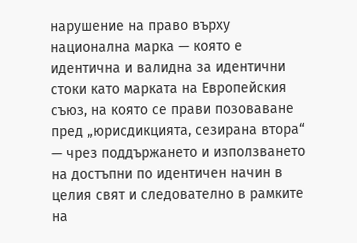нарушение на право върху национална марка — която е идентична и валидна за идентични стоки като марката на Европейския съюз, на която се прави позоваване пред „юрисдикцията, сезирана втора“ — чрез поддържането и използването на достъпни по идентичен начин в целия свят и следователно в рамките на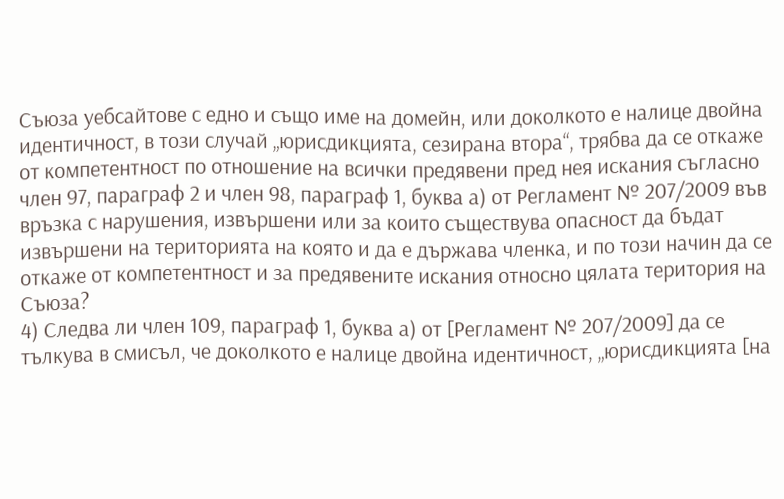Съюза уебсайтове с едно и също име на домейн, или доколкото е налице двойна идентичност, в този случай „юрисдикцията, сезирана втора“, трябва да се откаже от компетентност по отношение на всички предявени пред нея искания съгласно член 97, параграф 2 и член 98, параграф 1, буква а) от Регламент № 207/2009 във връзка с нарушения, извършени или за които съществува опасност да бъдат извършени на територията на която и да е държава членка, и по този начин да се откаже от компетентност и за предявените искания относно цялата територия на Съюза?
4) Следва ли член 109, параграф 1, буква а) от [Регламент № 207/2009] да се тълкува в смисъл, че доколкото е налице двойна идентичност, „юрисдикцията [на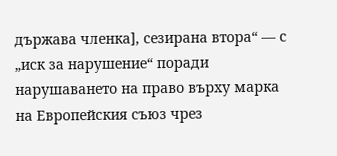държава членка], сезирана втора“ — с „иск за нарушение“ поради нарушаването на право върху марка на Европейския съюз чрез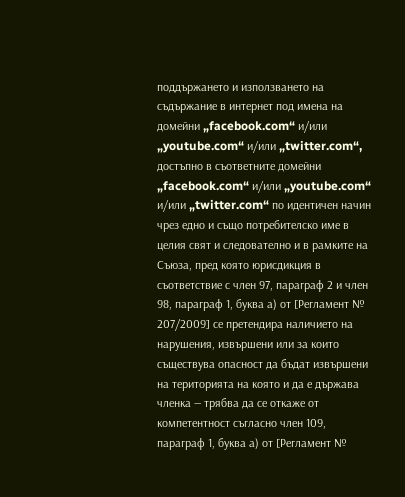поддържането и използването на съдържание в интернет под имена на домейни „facebook.com“ и/или „youtube.com“ и/или „twitter.com“, достъпно в съответните домейни „facebook.com“ и/или „youtube.com“ и/или „twitter.com“ по идентичен начин чрез едно и също потребителско име в целия свят и следователно и в рамките на Съюза, пред която юрисдикция в съответствие с член 97, параграф 2 и член 98, параграф 1, буква а) от [Регламент № 207/2009] се претендира наличието на нарушения, извършени или за които съществува опасност да бъдат извършени на територията на която и да е държава членка — трябва да се откаже от компетентност съгласно член 109, параграф 1, буква а) от [Регламент №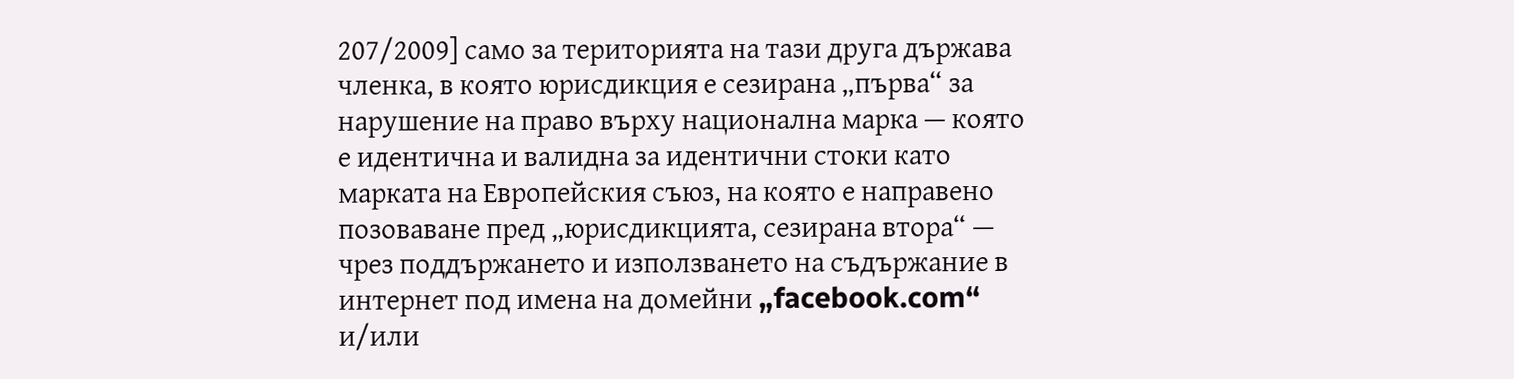207/2009] само за територията на тази друга държава членка, в която юрисдикция е сезирана „първа“ за нарушение на право върху национална марка — която е идентична и валидна за идентични стоки като марката на Европейския съюз, на която е направено позоваване пред „юрисдикцията, сезирана втора“ — чрез поддържането и използването на съдържание в интернет под имена на домейни „facebook.com“ и/или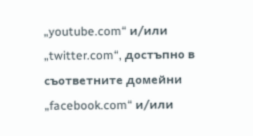„youtube.com“ и/или „twitter.com“, достъпно в съответните домейни „facebook.com“ и/или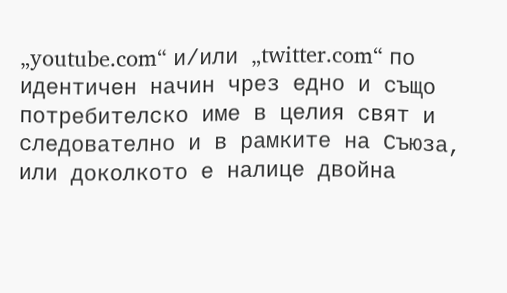„youtube.com“ и/или „twitter.com“ по идентичен начин чрез едно и също потребителско име в целия свят и следователно и в рамките на Съюза, или доколкото е налице двойна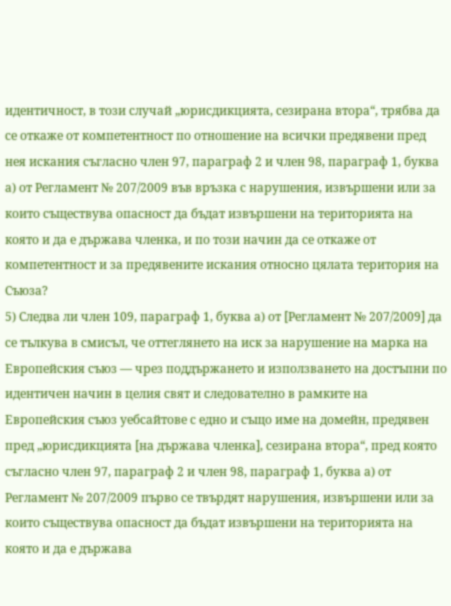идентичност, в този случай „юрисдикцията, сезирана втора“, трябва да се откаже от компетентност по отношение на всички предявени пред нея искания съгласно член 97, параграф 2 и член 98, параграф 1, буква а) от Регламент № 207/2009 във връзка с нарушения, извършени или за които съществува опасност да бъдат извършени на територията на която и да е държава членка, и по този начин да се откаже от компетентност и за предявените искания относно цялата територия на Съюза?
5) Следва ли член 109, параграф 1, буква а) от [Регламент № 207/2009] да се тълкува в смисъл, че оттеглянето на иск за нарушение на марка на Европейския съюз — чрез поддържането и използването на достъпни по идентичен начин в целия свят и следователно в рамките на Европейския съюз уебсайтове с едно и също име на домейн, предявен пред „юрисдикцията [на държава членка], сезирана втора“, пред която съгласно член 97, параграф 2 и член 98, параграф 1, буква а) от Регламент № 207/2009 първо се твърдят нарушения, извършени или за които съществува опасност да бъдат извършени на територията на която и да е държава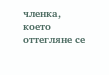членка, което оттегляне се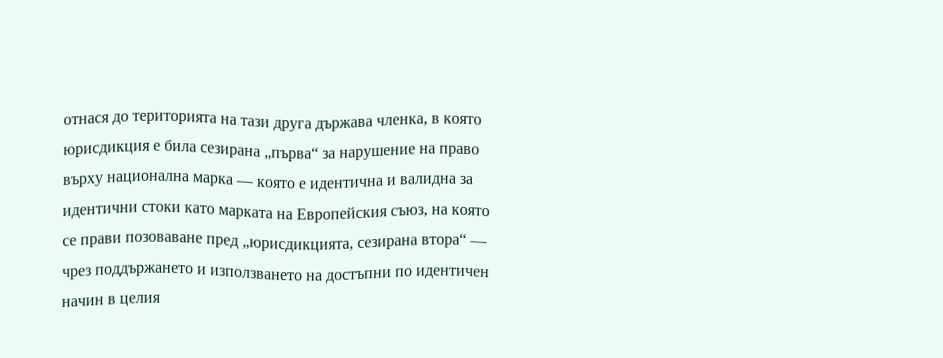отнася до територията на тази друга държава членка, в която юрисдикция е била сезирана „първа“ за нарушение на право върху национална марка — която е идентична и валидна за идентични стоки като марката на Европейския съюз, на която се прави позоваване пред „юрисдикцията, сезирана втора“ — чрез поддържането и използването на достъпни по идентичен начин в целия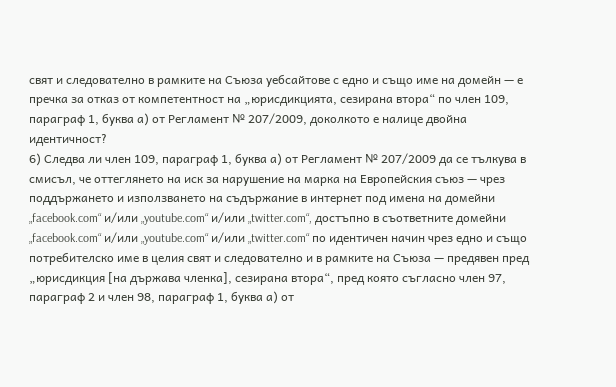свят и следователно в рамките на Съюза уебсайтове с едно и също име на домейн — е пречка за отказ от компетентност на „юрисдикцията, сезирана втора“ по член 109, параграф 1, буква а) от Регламент № 207/2009, доколкото е налице двойна идентичност?
6) Следва ли член 109, параграф 1, буква а) от Регламент № 207/2009 да се тълкува в смисъл, че оттеглянето на иск за нарушение на марка на Европейския съюз — чрез поддържането и използването на съдържание в интернет под имена на домейни „facebook.com“ и/или „youtube.com“ и/или „twitter.com“, достъпно в съответните домейни „facebook.com“ и/или „youtube.com“ и/или „twitter.com“ по идентичен начин чрез едно и също потребителско име в целия свят и следователно и в рамките на Съюза — предявен пред „юрисдикция [на държава членка], сезирана втора“, пред която съгласно член 97, параграф 2 и член 98, параграф 1, буква а) от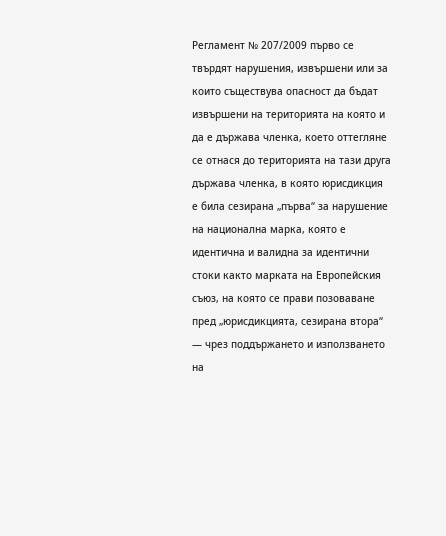Регламент № 207/2009 първо се твърдят нарушения, извършени или за които съществува опасност да бъдат извършени на територията на която и да е държава членка, което оттегляне се отнася до територията на тази друга държава членка, в която юрисдикция е била сезирана „първа“ за нарушение на национална марка, която е идентична и валидна за идентични стоки както марката на Европейския съюз, на която се прави позоваване пред „юрисдикцията, сезирана втора“ — чрез поддържането и използването на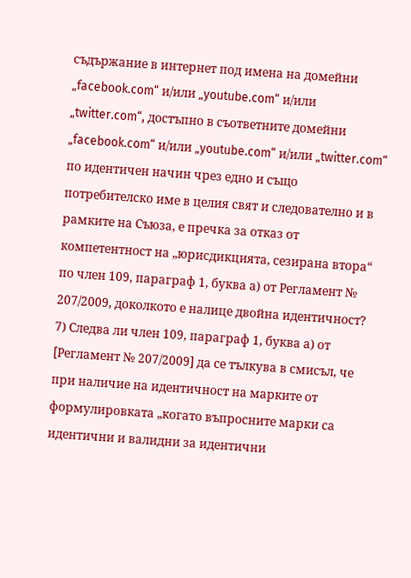съдържание в интернет под имена на домейни „facebook.com“ и/или „youtube.com“ и/или „twitter.com“, достъпно в съответните домейни „facebook.com“ и/или „youtube.com“ и/или „twitter.com“ по идентичен начин чрез едно и също потребителско име в целия свят и следователно и в рамките на Съюза, е пречка за отказ от компетентност на „юрисдикцията, сезирана втора“ по член 109, параграф 1, буква а) от Регламент № 207/2009, доколкото е налице двойна идентичност?
7) Следва ли член 109, параграф 1, буква а) от [Регламент № 207/2009] да се тълкува в смисъл, че при наличие на идентичност на марките от формулировката „когато въпросните марки са идентични и валидни за идентични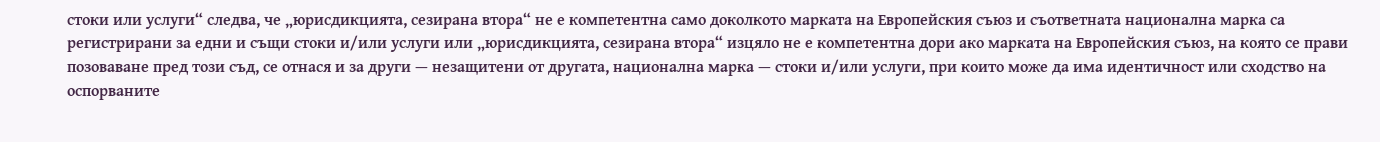стоки или услуги“ следва, че „юрисдикцията, сезирана втора“ не е компетентна само доколкото марката на Европейския съюз и съответната национална марка са регистрирани за едни и същи стоки и/или услуги или „юрисдикцията, сезирана втора“ изцяло не е компетентна дори ако марката на Европейския съюз, на която се прави позоваване пред този съд, се отнася и за други — незащитени от другата, национална марка — стоки и/или услуги, при които може да има идентичност или сходство на оспорваните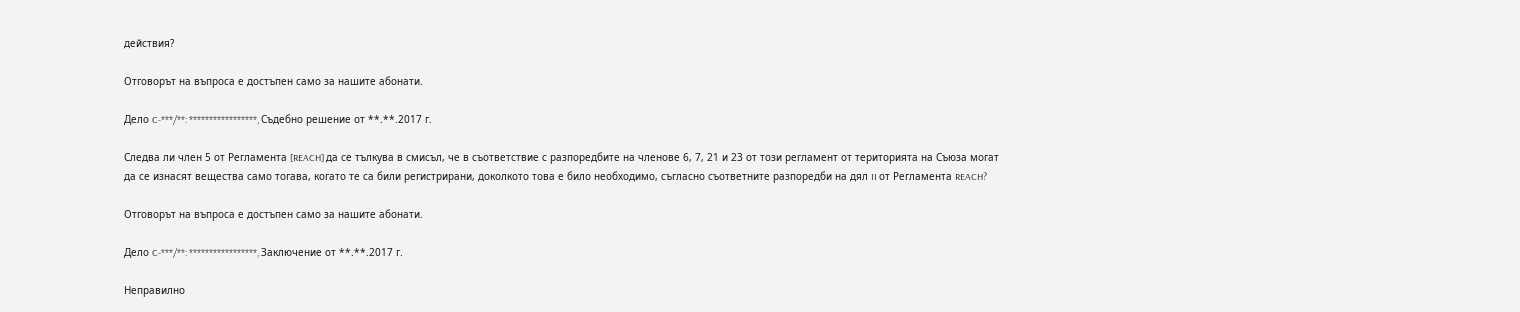действия?

Отговорът на въпроса е достъпен само за нашите абонати.

Дело C-***/**: *****************, Съдебно решение от **.**.2017 г.

Следва ли член 5 от Регламента [REACH] да се тълкува в смисъл, че в съответствие с разпоредбите на членове 6, 7, 21 и 23 от този регламент от територията на Съюза могат да се изнасят вещества само тогава, когато те са били регистрирани, доколкото това е било необходимо, съгласно съответните разпоредби на дял II от Регламента REACH?

Отговорът на въпроса е достъпен само за нашите абонати.

Дело C-***/**: *****************, Заключение от **.**.2017 г.

Неправилно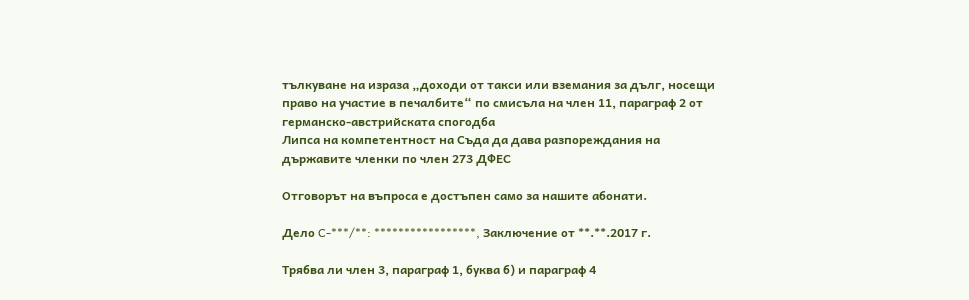тълкуване на израза „доходи от такси или вземания за дълг, носещи право на участие в печалбите“ по смисъла на член 11, параграф 2 от германско-австрийската спогодба
Липса на компетентност на Съда да дава разпореждания на държавите членки по член 273 ДФЕС

Отговорът на въпроса е достъпен само за нашите абонати.

Дело C-***/**: *****************, Заключение от **.**.2017 г.

Трябва ли член 3, параграф 1, буква б) и параграф 4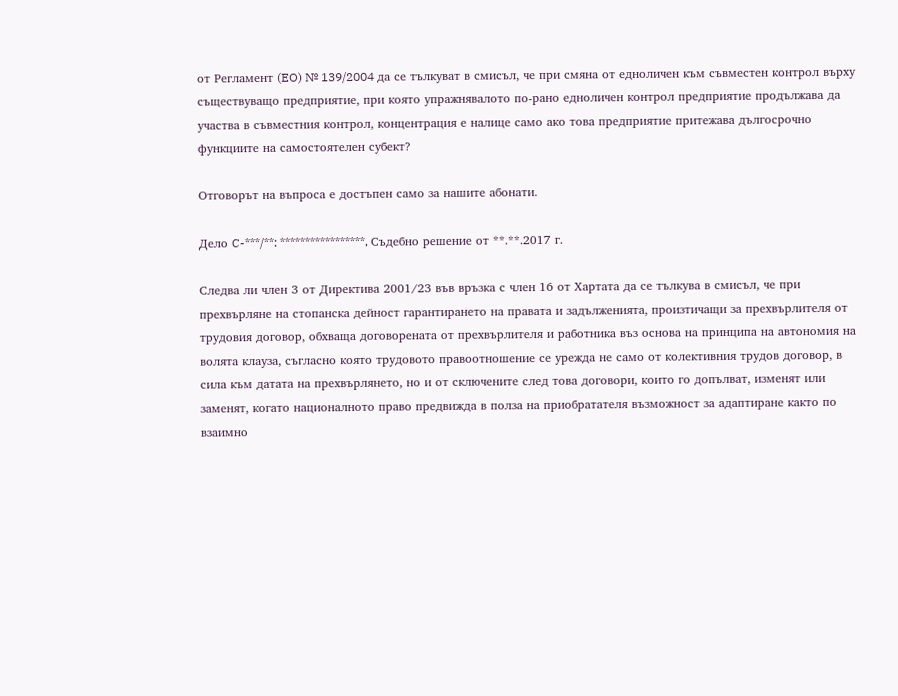от Регламент (EO) № 139/2004 да се тълкуват в смисъл, че при смяна от едноличен към съвместен контрол върху съществуващо предприятие, при която упражнявалото по-рано едноличен контрол предприятие продължава да участва в съвместния контрол, концентрация е налице само ако това предприятие притежава дългосрочно функциите на самостоятелен субект?

Отговорът на въпроса е достъпен само за нашите абонати.

Дело C-***/**: *****************, Съдебно решение от **.**.2017 г.

Следва ли член 3 от Директива 2001/23 във връзка с член 16 от Хартата да се тълкува в смисъл, че при прехвърляне на стопанска дейност гарантирането на правата и задълженията, произтичащи за прехвърлителя от трудовия договор, обхваща договорената от прехвърлителя и работника въз основа на принципа на автономия на волята клауза, съгласно която трудовото правоотношение се урежда не само от колективния трудов договор, в сила към датата на прехвърлянето, но и от сключените след това договори, които го допълват, изменят или заменят, когато националното право предвижда в полза на приобратателя възможност за адаптиране както по взаимно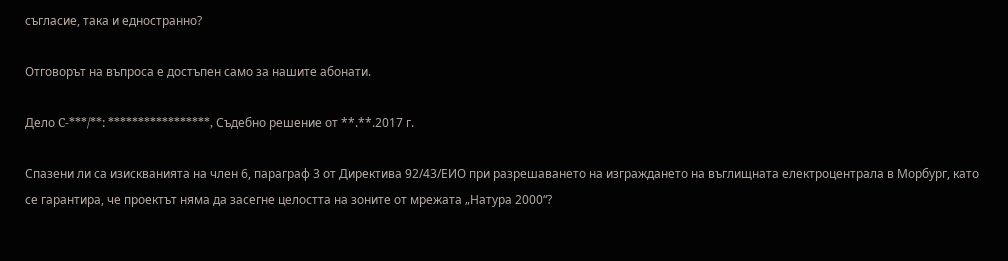съгласие, така и едностранно?

Отговорът на въпроса е достъпен само за нашите абонати.

Дело C-***/**: *****************, Съдебно решение от **.**.2017 г.

Спазени ли са изискванията на член 6, параграф 3 от Директива 92/43/ЕИО при разрешаването на изграждането на въглищната електроцентрала в Морбург, като се гарантира, че проектът няма да засегне целостта на зоните от мрежата „Натура 2000“?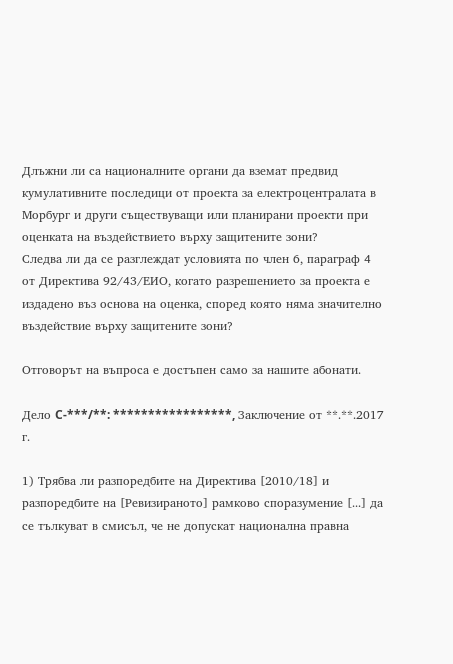Длъжни ли са националните органи да вземат предвид кумулативните последици от проекта за електроцентралата в Морбург и други съществуващи или планирани проекти при оценката на въздействието върху защитените зони?
Следва ли да се разглеждат условията по член 6, параграф 4 от Директива 92/43/ЕИО, когато разрешението за проекта е издадено въз основа на оценка, според която няма значително въздействие върху защитените зони?

Отговорът на въпроса е достъпен само за нашите абонати.

Дело C-***/**: *****************, Заключение от **.**.2017 г.

1) Трябва ли разпоредбите на Директива [2010/18] и разпоредбите на [Ревизираното] рамково споразумение [...] да се тълкуват в смисъл, че не допускат национална правна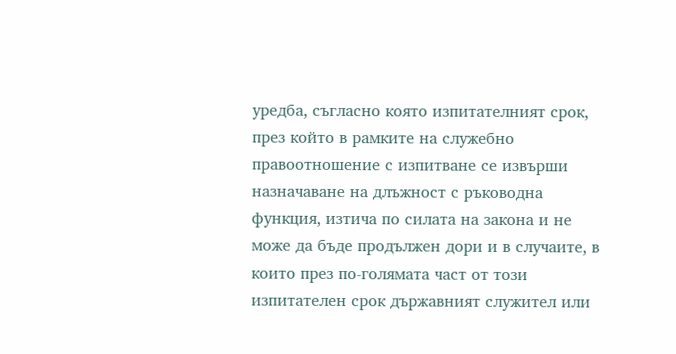уредба, съгласно която изпитателният срок, през който в рамките на служебно правоотношение с изпитване се извърши назначаване на длъжност с ръководна функция, изтича по силата на закона и не може да бъде продължен дори и в случаите, в които през по-голямата част от този изпитателен срок държавният служител или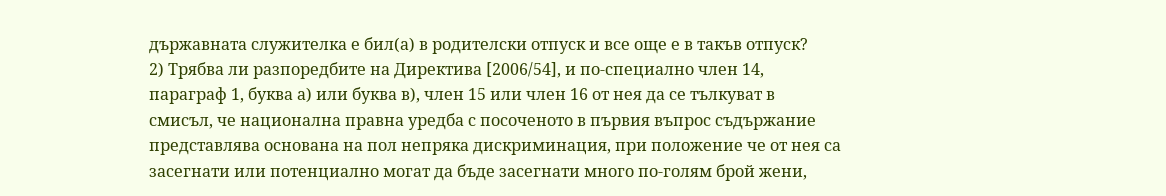държавната служителка е бил(а) в родителски отпуск и все още е в такъв отпуск?
2) Трябва ли разпоредбите на Директива [2006/54], и по-специално член 14, параграф 1, буква а) или буква в), член 15 или член 16 от нея да се тълкуват в смисъл, че национална правна уредба с посоченото в първия въпрос съдържание представлява основана на пол непряка дискриминация, при положение че от нея са засегнати или потенциално могат да бъде засегнати много по-голям брой жени,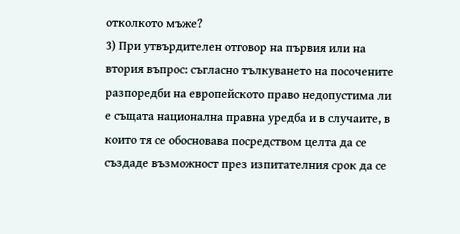отколкото мъже?
3) При утвърдителен отговор на първия или на втория въпрос: съгласно тълкуването на посочените разпоредби на европейското право недопустима ли е същата национална правна уредба и в случаите, в които тя се обосновава посредством целта да се създаде възможност през изпитателния срок да се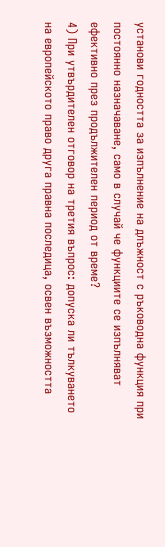установи годността за изпълнение на длъжност с ръководна функция при постоянно назначаване, само в случай че функциите се изпълняват ефективно през продължителен период от време?
4) При утвърдителен отговор на третия въпрос: допуска ли тълкуването на европейското право друга правна последица, освен възможността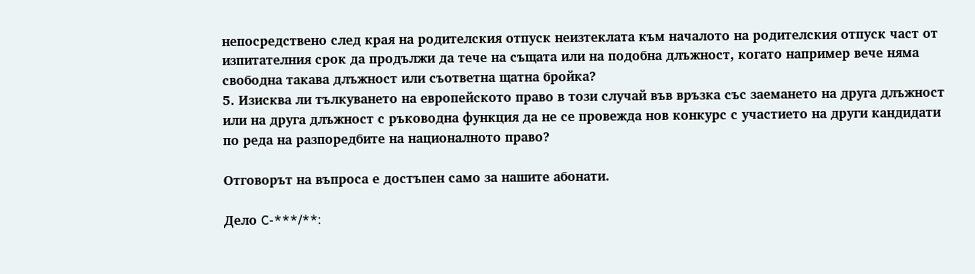непосредствено след края на родителския отпуск неизтеклата към началото на родителския отпуск част от изпитателния срок да продължи да тече на същата или на подобна длъжност, когато например вече няма свободна такава длъжност или съответна щатна бройка?
5. Изисква ли тълкуването на европейското право в този случай във връзка със заемането на друга длъжност или на друга длъжност с ръководна функция да не се провежда нов конкурс с участието на други кандидати по реда на разпоредбите на националното право?

Отговорът на въпроса е достъпен само за нашите абонати.

Дело C-***/**: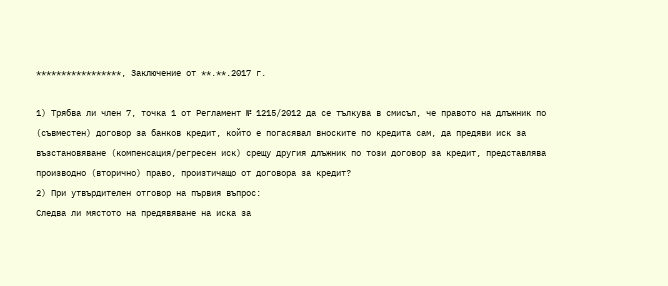*****************, Заключение от **.**.2017 г.

1) Трябва ли член 7, точка 1 от Регламент № 1215/2012 да се тълкува в смисъл, че правото на длъжник по (съвместен) договор за банков кредит, който е погасявал вноските по кредита сам, да предяви иск за възстановяване (компенсация/регресен иск) срещу другия длъжник по този договор за кредит, представлява производно (вторично) право, произтичащо от договора за кредит?
2) При утвърдителен отговор на първия въпрос:
Следва ли мястото на предявяване на иска за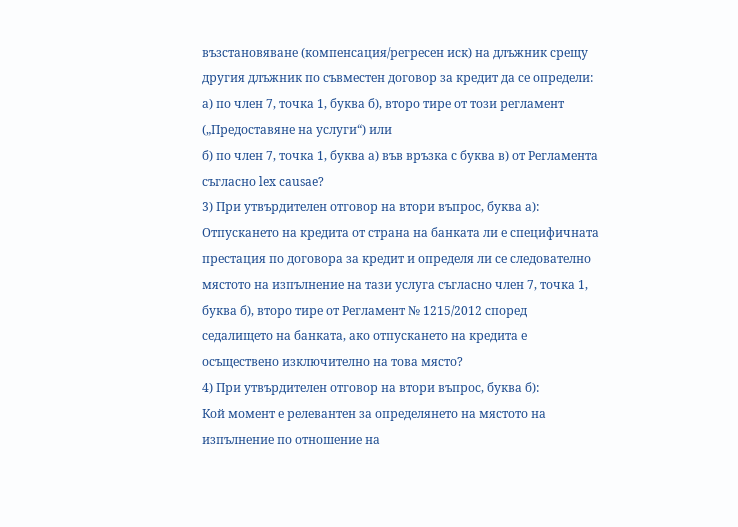възстановяване (компенсация/регресен иск) на длъжник срещу другия длъжник по съвместен договор за кредит да се определи:
а) по член 7, точка 1, буква б), второ тире от този регламент („Предоставяне на услуги“) или
б) по член 7, точка 1, буква а) във връзка с буква в) от Регламента съгласно lex causae?
3) При утвърдителен отговор на втори въпрос, буква а):
Отпускането на кредита от страна на банката ли е специфичната престация по договора за кредит и определя ли се следователно мястото на изпълнение на тази услуга съгласно член 7, точка 1, буква б), второ тире от Регламент № 1215/2012 според седалището на банката, ако отпускането на кредита е осъществено изключително на това място?
4) При утвърдителен отговор на втори въпрос, буква б):
Кой момент е релевантен за определянето на мястото на изпълнение по отношение на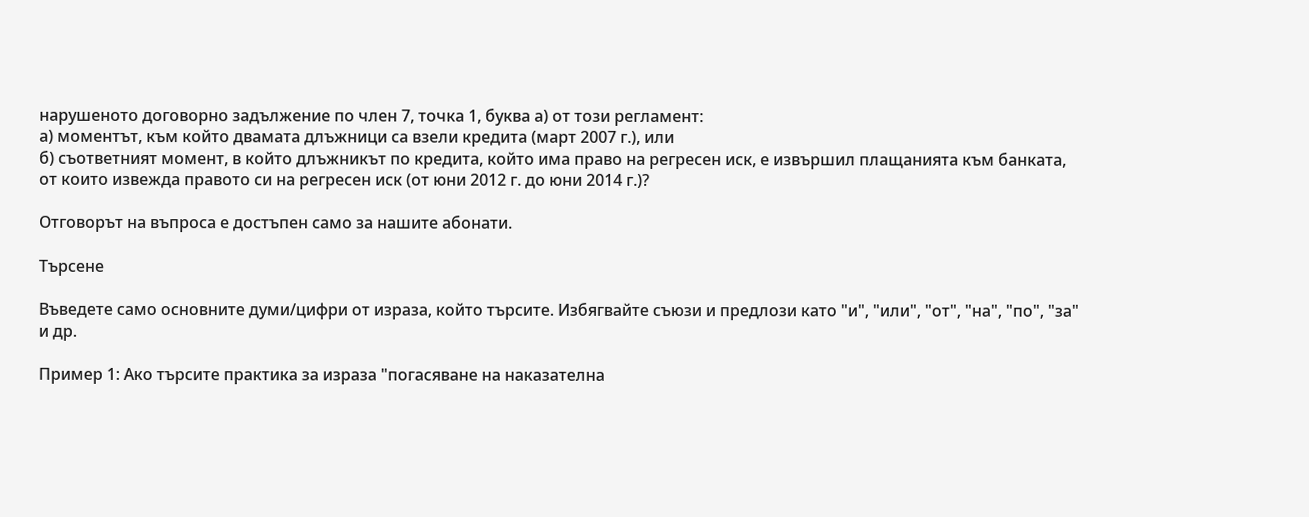нарушеното договорно задължение по член 7, точка 1, буква а) от този регламент:
а) моментът, към който двамата длъжници са взели кредита (март 2007 г.), или
б) съответният момент, в който длъжникът по кредита, който има право на регресен иск, е извършил плащанията към банката, от които извежда правото си на регресен иск (от юни 2012 г. до юни 2014 г.)?

Отговорът на въпроса е достъпен само за нашите абонати.

Търсене

Въведете само основните думи/цифри от израза, който търсите. Избягвайте съюзи и предлози като "и", "или", "от", "на", "по", "за" и др.

Пример 1: Ако търсите практика за израза "погасяване на наказателна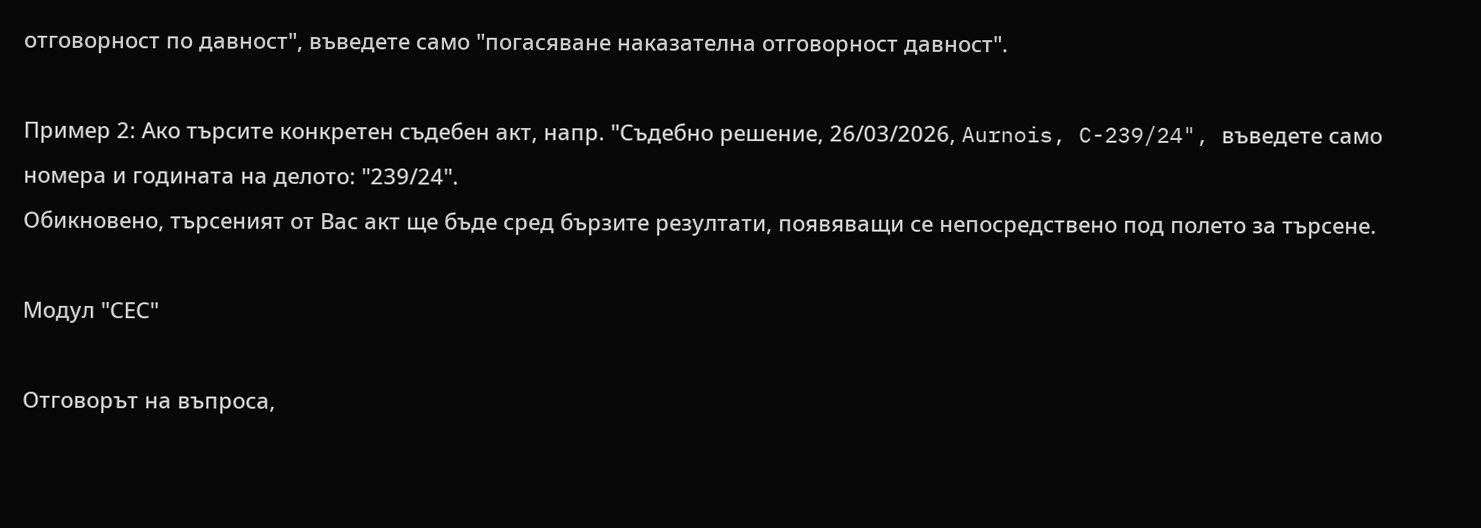отговорност по давност", въведете само "погасяване наказателна отговорност давност".

Пример 2: Ако търсите конкретен съдебен акт, напр. "Съдебно решение, 26/03/2026, Aurnois, C-239/24", въведете само номера и годината на делото: "239/24".
Обикновено, търсеният от Вас акт ще бъде сред бързите резултати, появяващи се непосредствено под полето за търсене.

Модул "СЕС"

Отговорът на въпроса,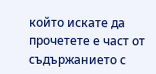който искате да прочетете е част от съдържанието с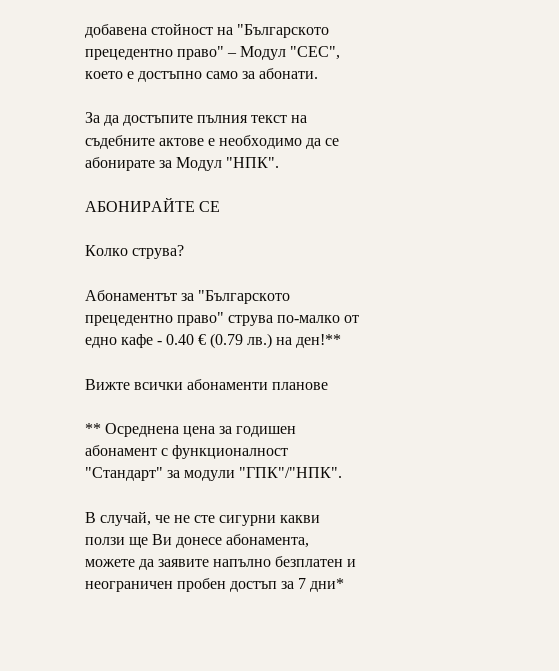добавена стойност на "Българското прецедентно право" – Модул "СЕС", което е достъпно само за абонати.

За да достъпите пълния текст на съдебните актове е необходимо да се абонирате за Модул "НПК".

АБОНИРАЙТЕ СЕ

Колко струва?

Абонаментът за "Българското прецедентно право" струва по-малко от едно кафе - 0.40 € (0.79 лв.) на ден!**

Вижте всички абонаменти планове

** Осреднена цена за годишен абонамент с функционалност "Стандарт" за модули "ГПК"/"НПК".

В случай, че не сте сигурни какви ползи ще Ви донесе абонамента, можете да заявите напълно безплатен и неограничен пробен достъп за 7 дни*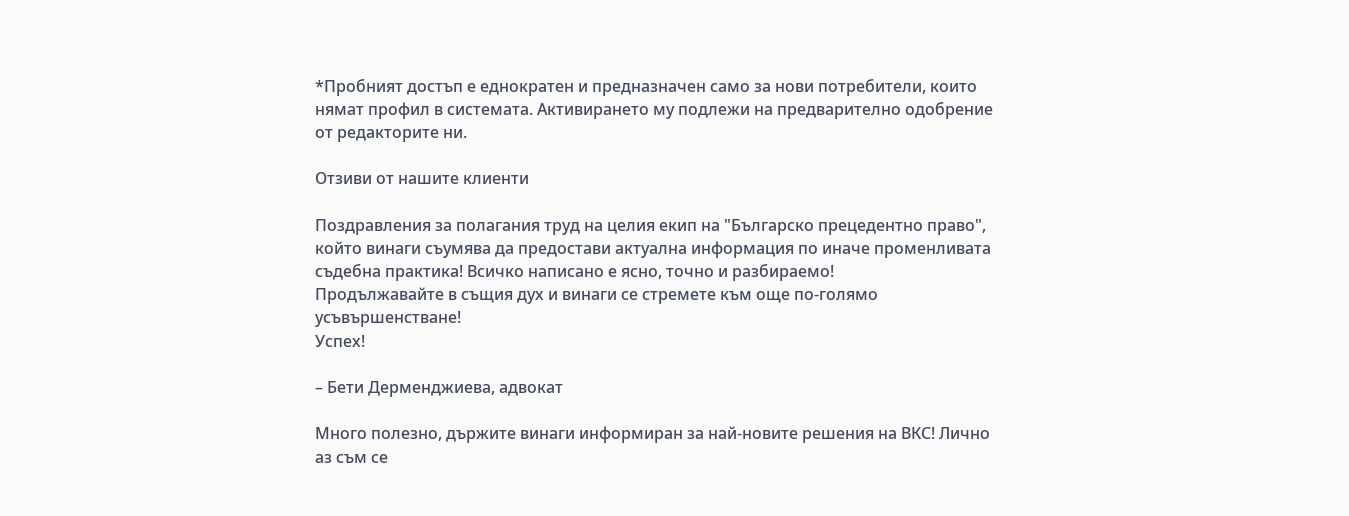*Пробният достъп е еднократен и предназначен само за нови потребители, които нямат профил в системата. Активирането му подлежи на предварително одобрение от редакторите ни.

Отзиви от нашите клиенти

Поздравления за полагания труд на целия екип на "Българско прецедентно право", който винаги съумява да предостави актуална информация по иначе променливата съдебна практика! Всичко написано е ясно, точно и разбираемо!
Продължавайте в същия дух и винаги се стремете към още по-голямо усъвършенстване!
Успех!

– Бети Дерменджиева, адвокат

Много полезно, държите винаги информиран за най-новите решения на ВКС! Лично аз съм се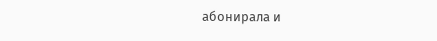абонирала и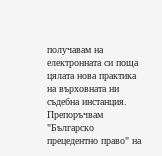получавам на електронната си поща цялата нова практика на върховната ни съдебна инстанция. Препоръчвам "Българско прецедентно право" на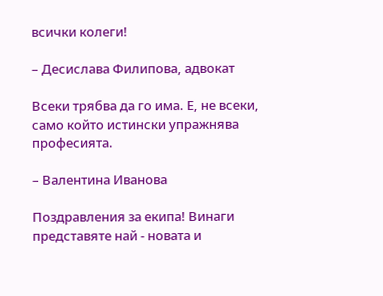всички колеги!

– Десислава Филипова, адвокат

Всеки трябва да го има. Е, не всеки, само който истински упражнява професията.

– Валентина Иванова

Поздравления за екипа! Винаги представяте най - новата и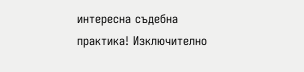интересна съдебна практика! Изключително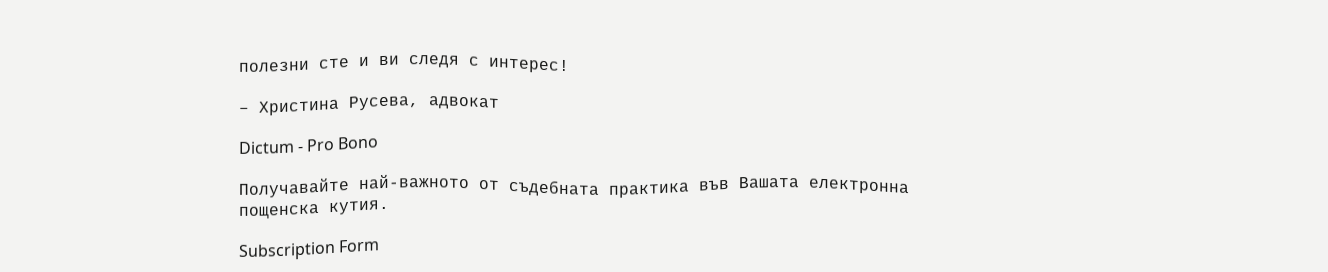полезни сте и ви следя с интерес!

– Христина Русева, адвокат

Dictum - Pro Bono

Получавайте най-важното от съдебната практика във Вашата електронна пощенска кутия.

Subscription Form